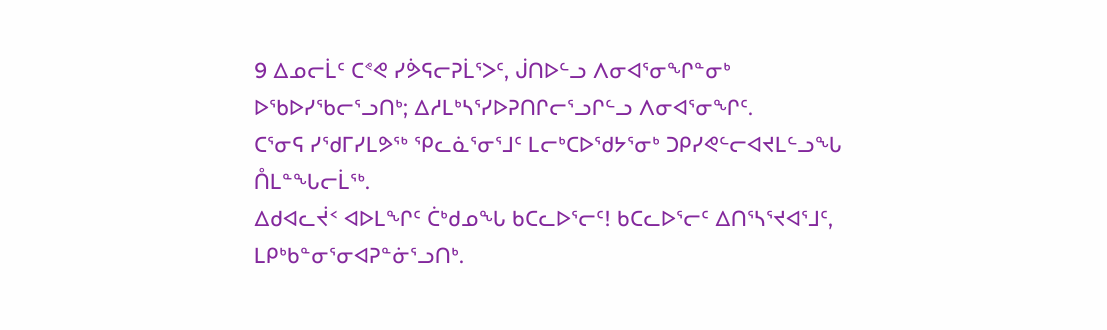9 ᐃᓄᓕᒫᑦ ᑕᕝᕙ ᓯᕘᕋᓕᕈᒫᕐᐳᑦ, ᒎᑎᐅᓪᓗ ᐱᓂᐊᕐᓂᖏᓐᓂᒃ ᐅᖃᐅᓯᖃᓕᕐᓗᑎᒃ; ᐃᓱᒪᒃᓴᕐᓯᐅᕈᑎᒋᓕᕐᓗᒋᓪᓗ ᐱᓂᐊᕐᓂᖏᑦ.
ᑕᕐᓂᕋ ᓯᖁᒥᓯᒪᕗᖅ ᕿᓚᓈᕐᓂᕐᒧᑦ ᒪᓕᒃᑕᐅᖁᔭᕐᓂᒃ ᑐᑭᓯᕙᓪᓕᐊᔪᒪᓪᓗᖓ ᑍᒪᓐᖓᓕᒫᖅ.
ᐃᑯᐊᓚᔫᑉ ᐊᐅᒪᖏᑦ ᑖᒃᑯᓄᖓ ᑲᑕᓚᐅᕐᓕᑦ! ᑲᑕᓚᐅᕐᓕᑦ ᐃᑎᕐᓴᕐᔪᐊᕐᒧᑦ, ᒪᑭᒃᑲᓐᓂᕐᓂᐊᕈᓐᓃᕐᓗᑎᒃ.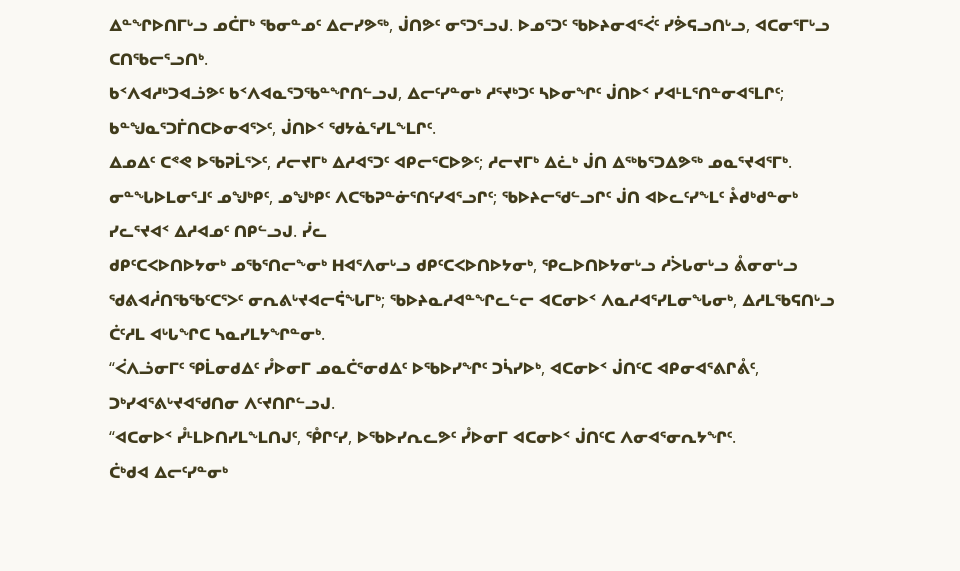ᐃᓐᖏᐅᑎᒥᒡᓗ ᓄᑖᒥᒃ ᖃᓂᓐᓄᑦ ᐃᓕᓯᕗᖅ, ᒎᑎᕗᑦ ᓂᕐᑐᕐᓗᒍ. ᐅᓄᕐᑐᑦ ᖃᐅᔨᓂᐊᕐᐹᑦ ᓯᕘᕋᓗᑎᒡᓗ, ᐊᑕᓂᕐᒥᒡᓗ ᑕᑎᖃᓕᕐᓗᑎᒃ.
ᑲᑉᐱᐊᓱᒃᑐᐊᓘᕗᑦ ᑲᑉᐱᐊᓇᕐᑐᖃᓐᖏᑎᓪᓗᒍ, ᐃᓕᑦᓯᓐᓂᒃ ᓱᕐᔪᒃᑐᑦ ᓴᐅᓂᖏᑦ ᒎᑎᐅᑉ ᓯᐊᒻᒪᕐᑎᓐᓂᐊᕐᒪᒋᑦ; ᑲᓐᖑᓇᕐᑐᒦᑎᑕᐅᓂᐊᕐᐳᑦ, ᒎᑎᐅᑉ ᖁᔭᓈᕐᓯᒪᖕᒪᒋᑦ.
ᐃᓄᐃᑦ ᑕᕝᕙ ᐅᖃᕈᒫᕐᐳᑦ, ᓱᓕᔪᒥᒃ ᐃᓱᐊᕐᑐᑦ ᐊᑭᓕᕐᑕᐅᕗᑦ; ᓱᓕᔪᒥᒃ ᐃᓛᒃ ᒎᑎ ᐃᖅᑲᕐᑐᐃᕗᖅ ᓄᓇᕐᔪᐊᕐᒥᒃ.
ᓂᓐᖓᐅᒪᓂᕐᒧᑦ ᓄᖑᒃᑭᑦ, ᓄᖑᒃᑭᑦ ᐱᑕᖃᕈᓐᓃᕐᑎᑦᓯᐊᕐᓗᒋᑦ; ᖃᐅᔨᓕᖁᓪᓗᒋᑦ ᒎᑎ ᐊᐅᓚᑦᓯᖕᒪᑦ ᔧᑯᒃᑯᓐᓂᒃ ᓯᓚᕐᔪᐊᑉ ᐃᓱᐊᓄᑦ ᑎᑭᓪᓗᒍ. ᓰᓚ
ᑯᑭᑦᑕᐸᐅᑎᐅᔭᓂᒃ ᓄᖃᕐᑎᓕᖕᓂᒃ ᕼᐊᕐᐱᓂᒡᓗ ᑯᑭᑦᑕᐸᐅᑎᐅᔭᓂᒃ, ᕿᓚᐅᑎᐅᔭᓂᒡᓗ ᓱᐴᒐᓂᒡᓗ ᕔᓂᓂᒡᓗ ᖁᕕᐊᓲᑎᖃᖃᑦᑕᕐᐳᑦ ᓂᕆᕕᒡᔪᐊᓕᕌᖓᒥᒃ; ᖃᐅᔨᓇᓱᐊᓐᖏᓚᓪᓕ ᐊᑕᓂᐅᑉ ᐱᓇᓱᐊᕐᓯᒪᓂᖓᓂᒃ, ᐃᓱᒪᖃᕋᑎᒡᓗ ᑖᑦᓱᒪ ᐊᒡᒐᖏᑕ ᓴᓇᓯᒪᔭᖏᓐᓂᒃ.
“ᐹᐱᓘᓂᒥᑦ ᕿᒫᓂᑯᐃᑦ ᓮᐅᓂᒥ ᓄᓇᑖᕐᓂᑯᐃᑦ ᐅᖃᐅᓯᖏᑦ ᑐᓵᓯᐅᒃ, ᐊᑕᓂᐅᑉ ᒎᑎᑦᑕ ᐊᑭᓂᐊᕐᕕᒋᕔᑦ, ᑐᒃᓯᐊᕐᕕᒡᔪᐊᖁᑎᓂ ᐱᑦᔪᑎᒋᓪᓗᒍ.
“ᐊᑕᓂᐅᑉ ᓮᒻᒪᐅᑎᓯᒪᖕᒪᑎᒍᑦ, ᕾᒋᑦᓯ, ᐅᖃᐅᓯᕆᓚᕗᑦ ᓮᐅᓂᒥ ᐊᑕᓂᐅᑉ ᒎᑎᑦᑕ ᐱᓂᐊᕐᓂᕆᔭᖏᑦ.
ᑖᒃᑯᐊ ᐃᓕᑦᓯᓐᓂᒃ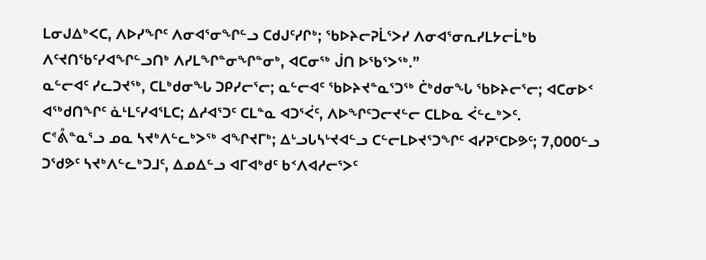ᒪᓂᒍᐃᒃᐸᑕ, ᐱᐅᓯᖏᑦ ᐱᓂᐊᕐᓂᖏᓪᓗ ᑕᑯᒍᑦᓯᒋᒃ; ᖃᐅᔨᓕᕈᒫᕐᐳᓯ ᐱᓂᐊᕐᓂᕆᓯᒪᔭᓕᒫᒃᑲ ᐱᑦᔪᑎᖃᑦᓯᐊᖏᓪᓗᑎᒃ ᐱᓯᒪᖏᓐᓂᖏᓐᓂᒃ, ᐊᑕᓂᖅ ᒎᑎ ᐅᖃᕐᐳᖅ.”
ᓇᓪᓕᐊᑦ ᓯᓚᑐᔪᖅ, ᑕᒪᒃᑯᓂᖓ ᑐᑭᓯᓕᕐᓕ; ᓇᓪᓕᐊᑦ ᖃᐅᔨᔪᓐᓇᕐᑐᖅ ᑖᒃᑯᓂᖓ ᖃᐅᔨᓕᕐᓕ; ᐊᑕᓂᐅᑉ ᐊᖅᑯᑎᖏᑦ ᓈᒻᒪᑦᓯᐊᕐᒪᑕ; ᐃᓱᐊᕐᑐᑦ ᑕᒪᓐᓇ ᐊᑐᕐᐹᑦ, ᐱᐅᖏᑦᑐᓕᔪᓪᓕ ᑕᒪᐅᓇ ᐹᓪᓚᒃᐳᑦ.
ᑕᕝᕔᓐᓇᕐᓗ ᓄᓇ ᓴᔪᒃᐱᓪᓚᒃᐳᖅ ᐊᖏᔪᒥᒃ; ᐃᒡᓗᒐᓴᒡᔪᐊᓪᓗ ᑕᓪᓕᒪᐅᔪᕐᑐᖏᑦ ᐊᓯᕈᕐᑕᐅᕗᑦ; 7,000ᓪᓗ ᑐᖁᕗᑦ ᓴᔪᒃᐱᓪᓚᒃᑐᒧᑦ, ᐃᓄᐃᓪᓗ ᐊᒥᐊᒃᑯᑦ ᑲᑉᐱᐊᓱᓕᕐᐳᑦ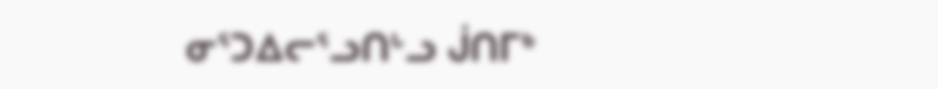ᓂᕐᑐᐃᓕᕐᓗᑎᒡᓗ ᒎᑎᒥᒃ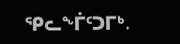ᕿᓚᖕᒦᑦᑐᒥᒃ.